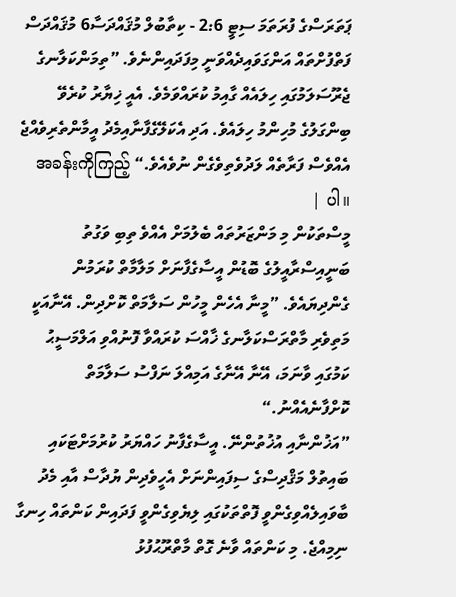ޕަތަރަސްގެ ފުރަތަމަ ސިޓީ 2:6 - ކިތާބުލް މުޤައްދަސާ6 މުޤައްދަސް ފަތްފުށްތައް އަންގަވައިދެއްވަނީ މިފަދައިންނެވެ. ”ތިމަންކަލާނގެ ޖެރޫސަލަމުގައި ހިލައެއް ގާއިމު ކުރައްވަމެވެ. އެއީ ޚިޔާރު ކުރެވޭ ބިންގަލުގެ މުހިންމު ހިލައެވެ. އަދި އެކަލޭގެފާނާއިމެދު އީމާންތެރިވެއްޖެ އެއްވެސް ފަރާތެއް ލަދުވެތިވެގެން ނުވެއެވެ.“ အခန်းကိုကြည့်ပါ။ |
މީސްތަކުން މި މަންޒަރުތައް ބެލުމަށް އެއްވެ ތިބި ވަގުތު ބަނީއިސްރާއީލުގެ ބޮޑުން އީސާގެފާނަށް މަލާމާތް ކުރަމުން ގެންދިޔައެވެ. ”މީނާ އެހެން މީހުން ސަލާމަތް ކޮށްދިން. އޭނާއަކީ މަތިވެރި މާތްރަސްކަލާނގެ ޚާއްސަ ކުރައްވާ ފޮނުއްވި އަލްމަސީޙު ކަމުގައި ވާނަމަ، އޭނާ އޭނާގެ އަމިއްލަ ނަފްސު ސަލާމަތް ކޮށްފާނެއެއްނު.“
”އަޚުންނާއި އުޚުތުންނޭ. އީސާގެފާނު ހައްޔަރު ކުރުމަށްޓަކައި ބައިތުލް މަޤްދިސްގެ ސިފައިންނަށް އެހީވެދިން ޔުދާސް އާއި މެދު ބާވައިލެއްވިގެންވީ ފޮތްތަކުގައި ލިޔެވިގެންވީ ފަދައިން ކަންތައް ހިނގާ ނިމިއްޖެ. މި ކަންތައް ވާނެ ގޮތް މާތްރޫޙުފުޅު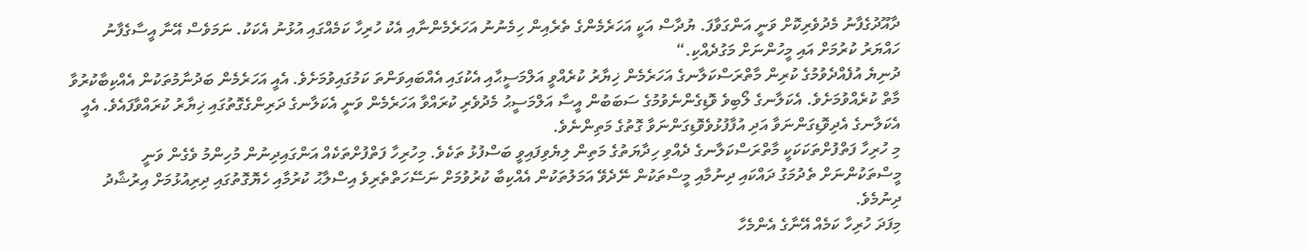ދާއޫދުގެފާނު މެދުވެރިކޮށް ވަނީ އަންގަވާފަ. ޔުދާސް އަކީ އަހަރެމެންގެ ތެރެއިން ހިމެނުނު އަހަރެމެންނާއި އެކު ހުރިހާ ކަމެއްގައި އުޅުނު އެކަކު. ނަމަވެސް އޭނާ އީސާގެފާނު ހައްޔަރު ކުރުމަށް އައި މީހުންނަށް މަގުދެއްކި.“
ދުނިޔެ އުފެއްދެވުމުގެ ކުރިން މާތްރަސްކަލާނގެ އަހަރެމެން ޚިޔާރު ކުރެއްވީ އަލްމަސީޙާއި އެކުގައި އެއްބައިވަންތަ ކަމުގައިވުމަށެވެ. އެއީ އަހަރެމެން ބަދުނާމުތަކުން އެއްކިބާކުރުވާ މާތް ކުރެއްވުމަށެވެ. އެކަލާނގެ ލޯބިވެ ވޮޑިގެންނެވުމުގެ ސަބަބުން އީސާ އަލްމަސީޙު މެދުވެރި ކުރައްވާ އަހަރެމެން ވަނީ އެކަލާނގެ ދަރިންގެގޮތުގައި ޚިޔާރު ކުރައްވާފައެވެ. އެއީ އެކަލާނގެ އެދިވޮޑިގަންނަވާ އަދި އުފާފުޅުވެވޮޑިގަންނަވާ ގޮތުގެ މަތިންނެވެ.
މި ހުރިހާ ފަތްފުށްތަކަކަކީ މާތްރަސްކަލާނގެ ދެއްވި ހިދާޔަތުގެ މަތިން ލިޔެވިފައިވީ ބަސްފުޅު ތަކެވެ. މިހުރިހާ ފަތްފުށްތަކެއް އަންގައިދިނުން މުހިންމު ވެގެން ވަނީ މީސްތަކުންނަށް ތެދުމަގު ދައްކައި ދިނުމާއި މީސްތަކުން ނޭދެވޭ އަމަލުތަކުން އެއްކިބާ ކުރުވުމަށް ނަސޭހަތްތެރިވެ އިސްލާޙު ކުރުމާއި ހެޔޮގޮތުގައި ދިރިއުޅުމަށް އިރުޝާދު ދިނުމެވެ.
މިފަދަ ހުރިހާ ކަމެއް އޭނާގެ އެންމެހާ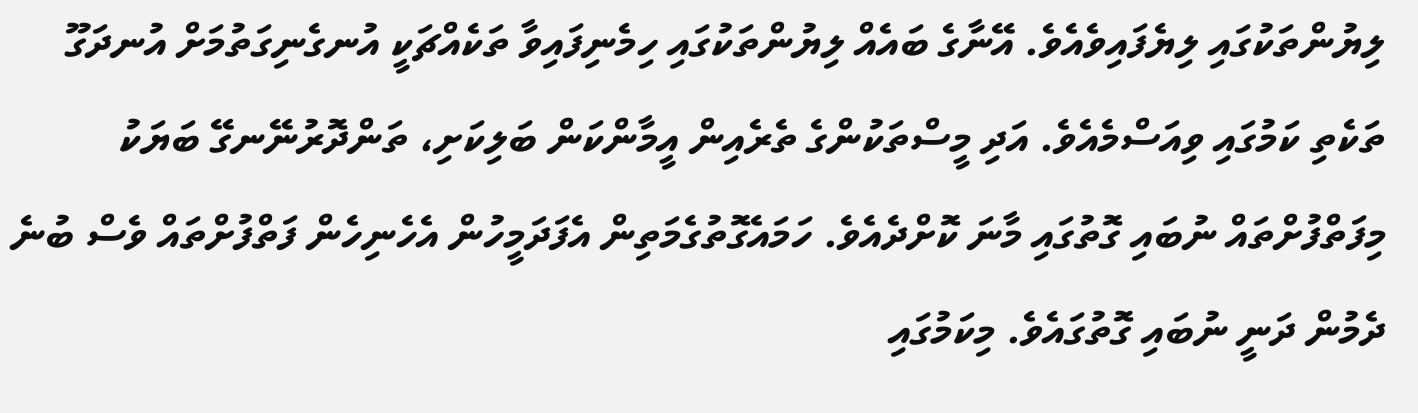ލިޔުންތަކުގައި ލިޔެފައިވެއެވެ. އޭނާގެ ބައެއް ލިޔުންތަކުގައި ހިމެނިފައިވާ ތަކެއްޗަކީ އުނގެނިގަތުމަށް އުނދަގޫ ތަކެތި ކަމުގައި ވިއަސްމެއެވެ. އަދި މީސްތަކުންގެ ތެރެއިން އީމާންކަން ބަލިކަށި، ތަންދޮރުނޭނގޭ ބަޔަކު މިފަތްފުށްތައް ނުބައި ގޮތުގައި މާނަ ކޮށްދެއެވެ. ހަމައެގޮތުގެމަތިން އެފަދަމީހުން އެހެނިހެން ފަތްފުށްތައް ވެސް ބުނެ ދެމުން ދަނީ ނުބައި ގޮތުގައެވެ. މިކަމުގައި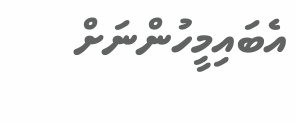އެބައިމީހުންނަށް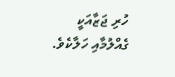ހުރި ޖަޒާއަކީ ގެއްލުމާއި ހަލާކެވެ.